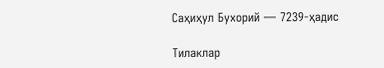Саҳиҳул Бухорий — 7239-ҳадис

Тилаклар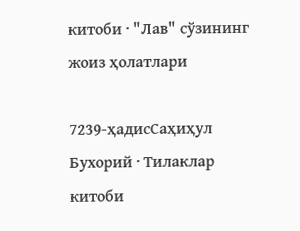китоби · "Лав" сўзининг жоиз ҳолатлари

7239-ҳадисСаҳиҳул Бухорий · Тилаклар китоби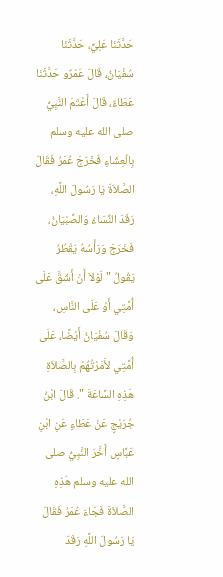حَدَّثَنَا عَلِيٌّ، حَدَّثَنَا سُفْيَانُ، قَالَ عَمْرٌو حَدَّثَنَا عَطَاءٌ، قَالَ أَعْتَمَ النَّبِيُّ صلى الله عليه وسلم بِالْعِشَاءِ فَخَرَجَ عُمَرُ فَقَالَ الصَّلاَةَ يَا رَسُولَ اللَّهِ، رَقَدَ النِّسَاءُ وَالصِّبْيَانُ، فَخَرَجَ وَرَأْسُهُ يَقْطُرُ يَقُولُ " لَوْلاَ أَنْ أَشُقَّ عَلَى أُمَّتِي أَوْ عَلَى النَّاسِ، وَقَالَ سُفْيَانُ أَيْضًا، عَلَى أُمَّتِي لأَمَرْتُهُمْ بِالصَّلاَةِ هَذِهِ السَّاعَةَ ". قَالَ ابْنُ جُرَيْجٍ عَنْ عَطَاءٍ عَنِ ابْنِ عَبَّاسٍ أَخَّرَ النَّبِيُّ صلى الله عليه وسلم هَذِهِ الصَّلاَةَ فَجَاءَ عُمَرُ فَقَالَ يَا رَسُولَ اللَّهِ رَقَدَ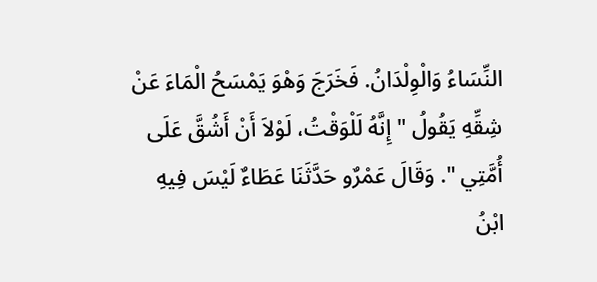النِّسَاءُ وَالْوِلْدَانُ. فَخَرَجَ وَهْوَ يَمْسَحُ الْمَاءَ عَنْ شِقِّهِ يَقُولُ " إِنَّهُ لَلْوَقْتُ، لَوْلاَ أَنْ أَشُقَّ عَلَى أُمَّتِي ". وَقَالَ عَمْرٌو حَدَّثَنَا عَطَاءٌ لَيْسَ فِيهِ ابْنُ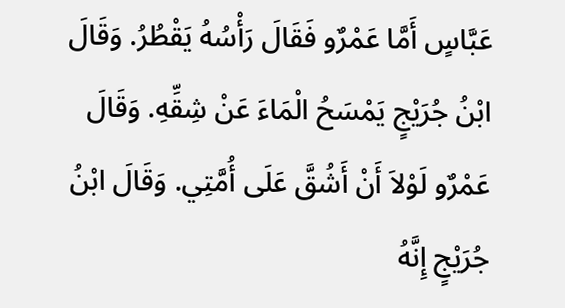عَبَّاسٍ أَمَّا عَمْرٌو فَقَالَ رَأْسُهُ يَقْطُرُ. وَقَالَ ابْنُ جُرَيْجٍ يَمْسَحُ الْمَاءَ عَنْ شِقِّهِ. وَقَالَ عَمْرٌو لَوْلاَ أَنْ أَشُقَّ عَلَى أُمَّتِي. وَقَالَ ابْنُ جُرَيْجٍ إِنَّهُ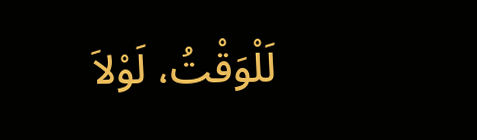لَلْوَقْتُ، لَوْلاَ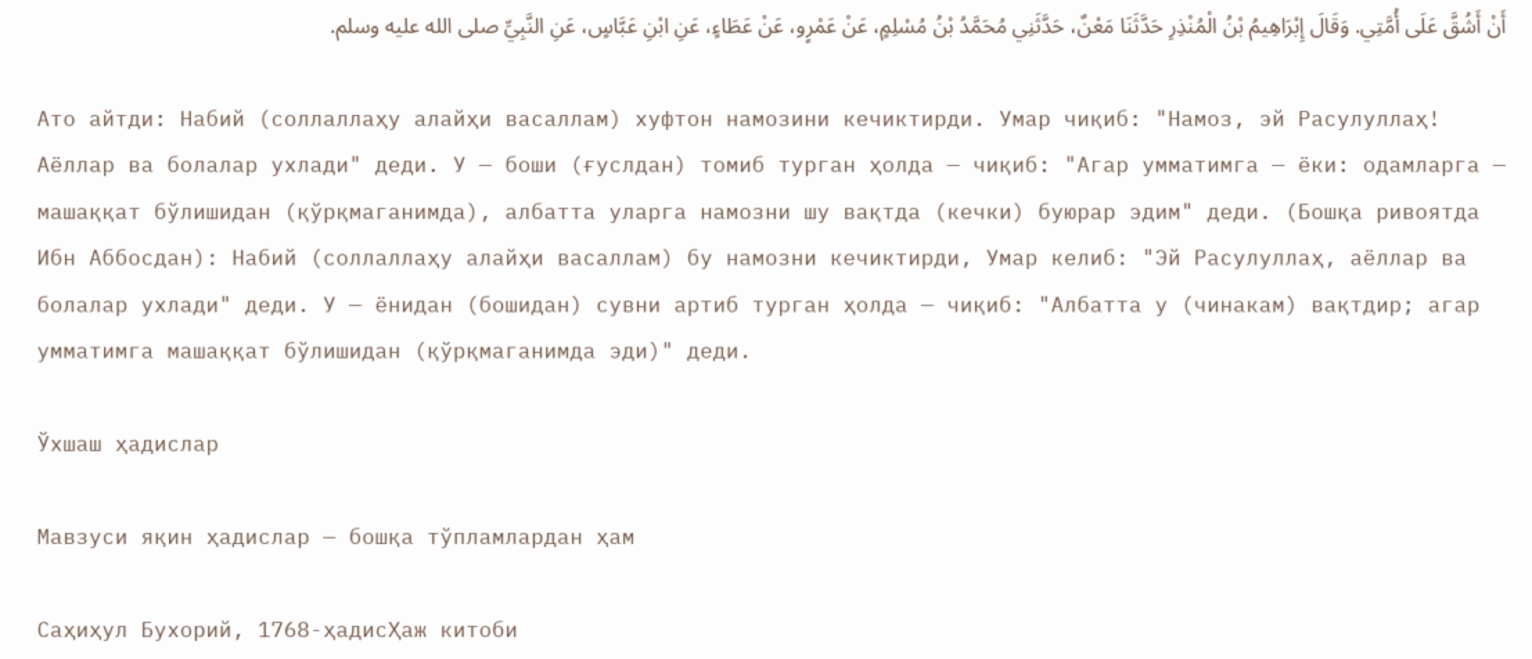أَنْ أَشُقَّ عَلَى أُمَّتِي. وَقَالَ إِبْرَاهِيمُ بْنُ الْمُنْذِرِ حَدَّثَنَا مَعْنٌ، حَدَّثَنِي مُحَمَّدُ بْنُ مُسْلِمٍ، عَنْ عَمْرٍو، عَنْ عَطَاءٍ، عَنِ ابْنِ عَبَّاسٍ، عَنِ النَّبِيِّ صلى الله عليه وسلم.

Ато айтди: Набий (соллаллаҳу алайҳи васаллам) хуфтон намозини кечиктирди. Умар чиқиб: "Намоз, эй Расулуллаҳ! Аёллар ва болалар ухлади" деди. У — боши (ғуслдан) томиб турган ҳолда — чиқиб: "Агар умматимга — ёки: одамларга — машаққат бўлишидан (қўрқмаганимда), албатта уларга намозни шу вақтда (кечки) буюрар эдим" деди. (Бошқа ривоятда Ибн Аббосдан): Набий (соллаллаҳу алайҳи васаллам) бу намозни кечиктирди, Умар келиб: "Эй Расулуллаҳ, аёллар ва болалар ухлади" деди. У — ёнидан (бошидан) сувни артиб турган ҳолда — чиқиб: "Албатта у (чинакам) вақтдир; агар умматимга машаққат бўлишидан (қўрқмаганимда эди)" деди.

Ўхшаш ҳадислар

Мавзуси яқин ҳадислар — бошқа тўпламлардан ҳам

Саҳиҳул Бухорий, 1768-ҳадисҲаж китоби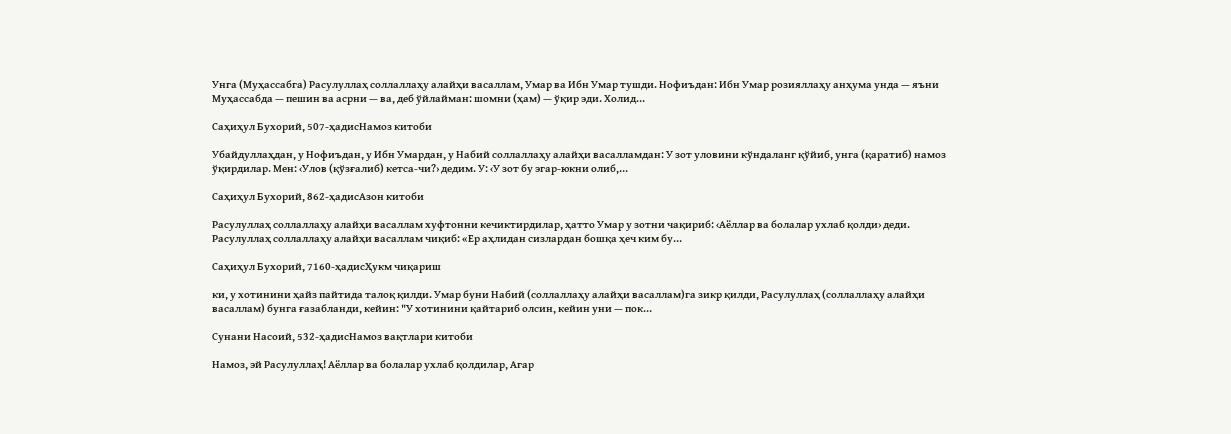Унга (Муҳассабга) Расулуллаҳ соллаллаҳу алайҳи васаллам, Умар ва Ибн Умар тушди. Нофиъдан: Ибн Умар розияллаҳу анҳума унда — яъни Муҳассабда — пешин ва асрни — ва, деб ўйлайман: шомни (ҳам) — ўқир эди. Холид…

Саҳиҳул Бухорий, 507-ҳадисНамоз китоби

Убайдуллаҳдан, у Нофиъдан, у Ибн Умардан, у Набий соллаллаҳу алайҳи васалламдан: У зот уловини кўндаланг қўйиб, унга (қаратиб) намоз ўқирдилар. Мен: ‹Улов (қўзғалиб) кетса-чи?› дедим. У: ‹У зот бу эгар-юкни олиб,…

Саҳиҳул Бухорий, 862-ҳадисАзон китоби

Расулуллаҳ соллаллаҳу алайҳи васаллам хуфтонни кечиктирдилар, ҳатто Умар у зотни чақириб: ‹Аёллар ва болалар ухлаб қолди› деди. Расулуллаҳ соллаллаҳу алайҳи васаллам чиқиб: «Ер аҳлидан сизлардан бошқа ҳеч ким бу…

Саҳиҳул Бухорий, 7160-ҳадисҲукм чиқариш

ки, у хотинини ҳайз пайтида талоқ қилди. Умар буни Набий (соллаллаҳу алайҳи васаллам)га зикр қилди, Расулуллаҳ (соллаллаҳу алайҳи васаллам) бунга ғазабланди, кейин: "У хотинини қайтариб олсин, кейин уни — пок…

Сунани Насоий, 532-ҳадисНамоз вақтлари китоби

Намоз, эй Расулуллаҳ! Аёллар ва болалар ухлаб қолдилар, Агар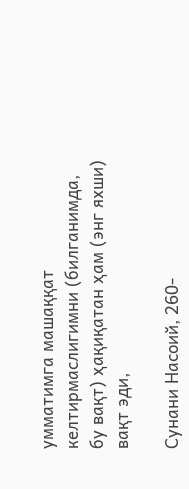умматимга машаққат келтирмаслигимни (билганимда, бу вақт) ҳақиқатан ҳам (энг яхши) вақт эди,

Сунани Насоий, 260-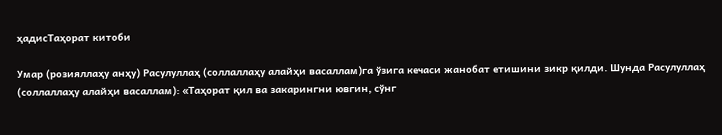ҳадисТаҳорат китоби

Умар (розияллаҳу анҳу) Расулуллаҳ (соллаллаҳу алайҳи васаллам)га ўзига кечаси жанобат етишини зикр қилди. Шунда Расулуллаҳ (соллаллаҳу алайҳи васаллам): «Таҳорат қил ва закарингни ювгин, сўнг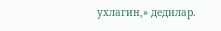ухлагин,» дедилар.